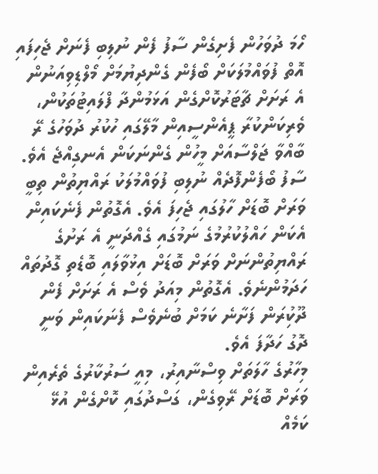ހޯމަ ދުވަހުން ފެށިގެން ސާފު ފެން ނުލިބި ފެނަށް ޖެހިފައި އޮތް ފުވައްމުލަކަށް ބޯފެން ގެންދިޔުމަށް މޯލްޑިވިއަނުން އެ ރަށަށް ޗާޓަރުކޮށްގެން އަޅަމުންދާ ފްލައިޓުތަކުން، ވެރިކަންކުރާ ޕީއެންސީއިން މާލޭގައި ހުކުރު ދުވަހުގެ ރޭ ބާއްވާ ޖަލްސާއަށް މީހުން ގެންނަކަން އެނގިއްޖެ އެވެ.
ސާފު ބޯފެންފޮދެއް ނުލިބި ފުވައްމުލަކު ރައްޔިތުން ތިބީ ވަރަށް ބޮޑަށް ހާލުގައި ޖެހިފަ އެވެ. އެގޮތުން ފެނެކައިން އެކަން ހައްލުކުރުމުގެ ނަމުގައި ގެއްދަނީ އެ ރަށުގެ ރައްޔިތުންނަށް ވަރަށް ބޮޑަށް އިޅުވާލައި ބޮޑެތި ގޮދުތައް ހަދަމުންނެވެ. އެގޮތުން މިއަދު ވެސް އެ ރަށަށް ފެން ދޫކިުރަން ފަށާނެ ކަމަށް ބުނެވެސް ފެނަކައިން ވަނީ ދޮގު ހަދާފަ އެވެ.
މިހާރުގެ ހާލަތަށް ވިސްނާއިރު، މިއީ ސަރުކާރުގެ ތެރެއިން ވަރަށް ބޮޑަށް ރޭވިގެން، ގަސްދުގައި ކޮށްގެން އުޅޭ ކަމެއް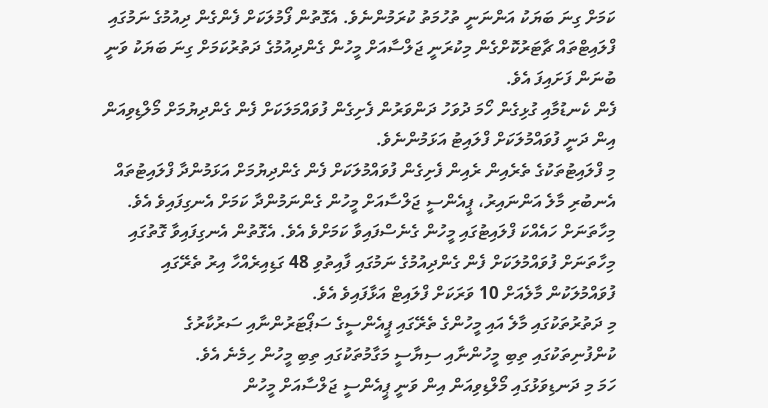ކަމަށް ގިނަ ބަޔަކު އަންނަނީ ތުހުމަތު ކުރަމުންނެވެ. އެގޮތުން ފޯމުލަކަށް ފެންގެން ދިއުމުގެ ނަމުގައި ފްލައިޓްތައް ޗާޓަރުކޮށްގެން މިކުރަނީ ޖަލްސާއަށް މީހުން ގެންދިއުމުގެ ދަތުރުކަމަށް ގިނަ ބަޔަކު ވަނީ ބުނަން ފަށައިފަ އެވެ.
ފެން ކެނޑުމާއި ގުޅިގެން ހޯމަ ދުވަހު ދަންވަރުން ފެށިގެން ފުވައްމަލަކަށް ފެން ގެންދިޔުމަށް މޯލްޑިވިއަން އިން ދަނީ ފުވައްމުލަކަށް ފްލައިޓު އަޅަމުންނެވެ.
މި ފްލައިޓުތަކުގެ ތެރެއިން ރެއިން ފެށިގެން ފުވައްމުލަކަށް ފެން ގެންދިޔުމަށް އަޅަމުންދާ ފްލައިޓުތައް އެނބުރި މާލެ އަންނައިރު، ޕީއެންސީ ޖަލްސާއަށް މީހުން ގެންނަމުންދާ ކަމަށް އެނގިފައިވެ އެވެ. މިހާތަނަށް ހައެއްކަ ފްލައިޓުގައި މީހުން ގެނެސްފައިވާ ކަމަށްވެ އެވެ. އެގޮތުން އެނގިފައިވާ ގޮތުގައި މިހާތަނަށް ފުވައްމުލަކަށް ފެން ގެންދިއުމުގެ ނަމުގައި ފާއިތުވި 48 ގަޑިއިރެއްހާ އިރު ތެރޭގައި ފުވައްމުލަކުން މާލެއަށް 10 ވަރަކަށް ފްލައިޓް އަޅާފައިވެ އެވެ.
މި ދަތުރުތަކުގައި މާލެ އައި މީހުންގެ ތެރޭގައި ޕީއެންސީގެ ސަޕޯޓަރުންނާއި ސަރުކާރުގެ ކުންފުނިތަކުގައި ތިބި މީހުންނާއި ސިޔާސީ މަގާމުތަކުގައި ތިބި މީހުން ހިމެނެ އެވެ.
ހަމަ މި ދަނޑިވަޅުގައި މޯލްޑިވިއަން އިން ވަނީ ޕީއެންސީ ޖަލްސާއަށް މީހުން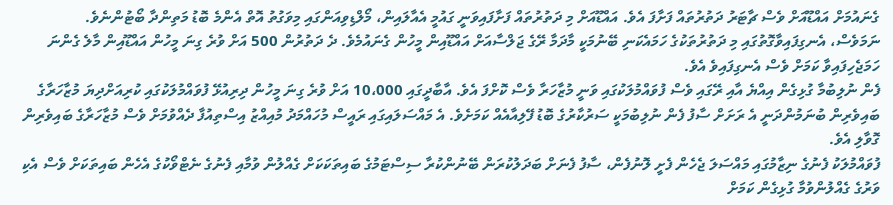ގެނައުމަށް އައްޑޫއަށް ވެސް ޗާޓަރު ދަތުރުތައް ފަށާފަ އެވެ. އައްޑޫއަށް މި ދަތުރުތައް ފަށާފައިވަނީ ގައުމީ އެއާލައިން، މޯލްޑިވިއަންގައި މިވަގުތު އޮތް އެންމެ ބޮޑު މަތިންދާ ބޯޓުންނެވެ.
ނަމަވެސް، އެނގިފައިވާގޮތުގައި މި ދަތުރުތަކުގެ ހަމައެކަނި ބޭނުމަކީ މާދަމާ ރޭގެ ޖަލްސާއަށް އައްޑޫއިން މީހުން ގެނައުމެވެ. ދެ ދަތުރުން 500 އަށް ވުރެ ގިނަ މީހުން އައްޑޫއިން މާލެ ގެންނަ ހަމަޖެހިފައިވާ ކަމަށް ވެސް އެނގިފައިވެ އެވެ.
ފެން ނުލިބުމާ ގުޅިގެން އިއްޔެ އާއި ރޭގައި ވެސް ފުވައްމުލަކުގައި ވަނީ މުޒާހަރާ ވެސް ކޮށްފަ އެވެ. އާބާދީގައި 10،000 އަށް ވުރެ ގިނަ މީހުން ދިރިއުޅޭ ފުވައްމުލަކުގައި ކުރިއަށްދިޔަ މުޒާހަރާގެ ބައިވެރިން ބުނަމުންދަނީ އެ ރަށަށް ސާފު ފެން ނުލިބުމަކީ ސަރުކާރުގެ ބޮޑު ފޭލިއާއެއް ކަމަށެވެ. އެ މައްސަލައިގައި ރައީސް މުހައްމަދު މުއިއްޒު އިސްތިއުފާ ދެއްވުމަށް ވެސް މުޒާހަރާގެ ބައިވެރިން ގޮވާލި އެވެ.
ފުވައްމުލަކު ފެނުގެ ނިޒާމުގައި މައްސަލަ ޖެހެން ފެށީ ލޮނުފެން، ސާފު ފެނަށް ބަދަލުކުރަން ބޭނުންކުރާ ސިސްޓަމުގެ ބައިތަކަކަށް ގެއްލުން ވުމާއި ފެނުގެ ނެޓްވޯކުގެ އެހެން ބައިތަކަށް ވެސް އެކި ވަރުގެ ގެއްލުންވުމާ ގުޅިގެން ކަމަށް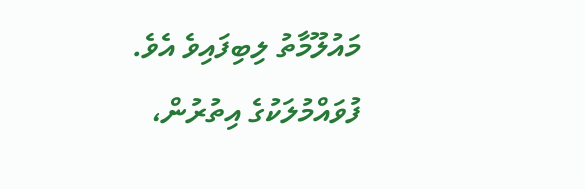މައުލޫމާތު ލިބިފައިވެ އެވެ.
ފުވައްމުލަކުގެ އިތުރުން،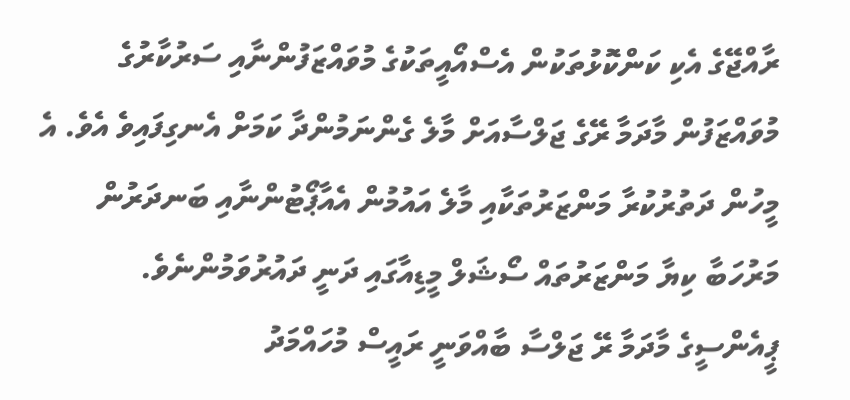ރާއްޖޭގެ އެކި ކަންކޮޅުތަކުން އެސްއޯއީތަކުގެ މުވައްޒަފުންނާއި ސަރުކާރުގެ މުވައްޒަފުން މާދަމާ ރޭގެ ޖަލްސާއަށް މާލެ ގެންނަމުންދާ ކަމަށް އެނގިފައިވެ އެވެ. އެ މީހުން ދަތުރުކުރާ މަންޒަރުތަކާއި މާލެ އައުމުން އެއާޕޯޓުންނާއި ބަނދަރުން މަރުހަބާ ކިޔާ މަންޒަރުތައް ސޯޝަލް މީޑިއާގައި ދަނީ ދައުރުވަމުންނެވެ.
ޕީއެންސީގެ މާދަމާ ރޭ ޖަލްސާ ބާއްވަނީ ރައީސް މުހައްމަދު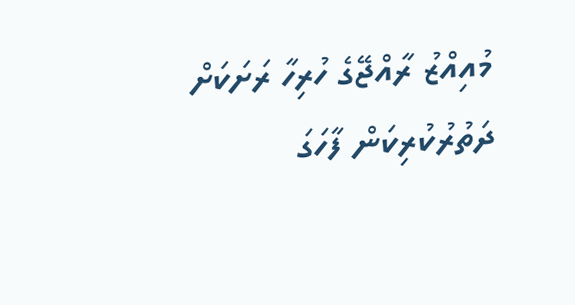މުއިއްޒު ރާއްޖޭގެ ހުރިހާ ރަށަކަށް ދަތުރުކުރިކަން ފާހަގަ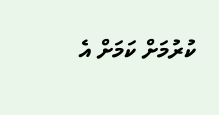ކުރުމަށް ކަމަށް އެ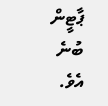ޕާޓީން ބުނެ އެވެ.